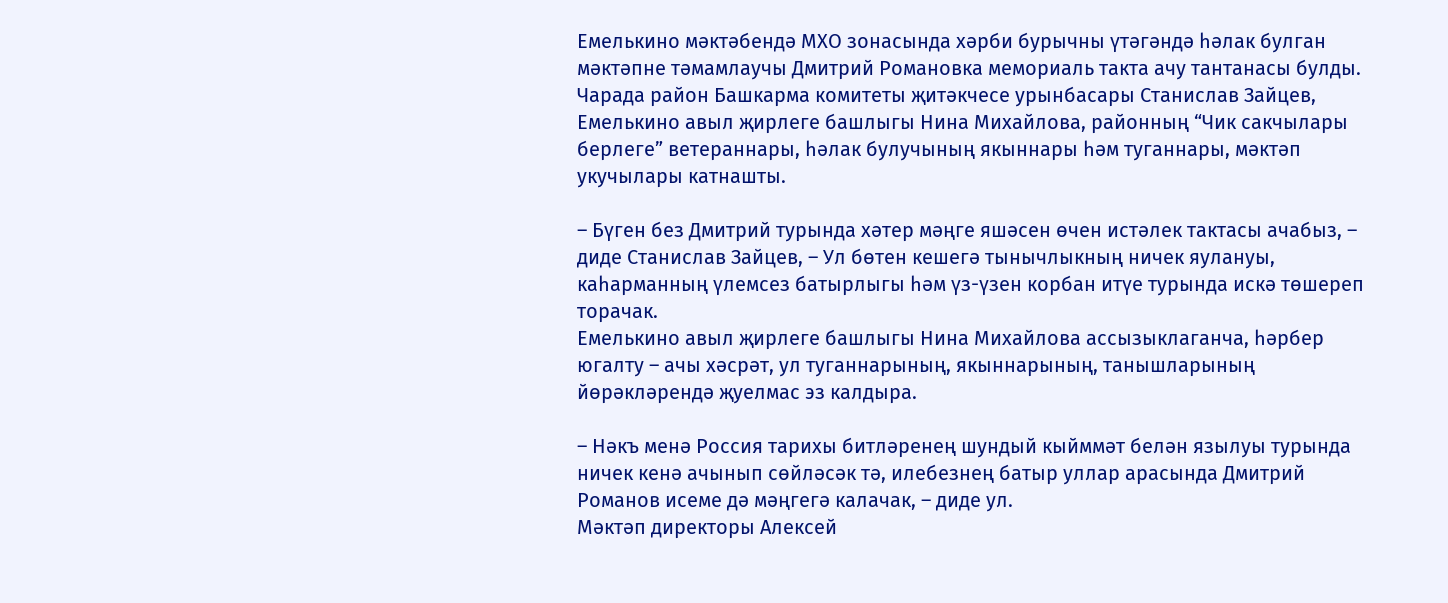Емелькино мәктәбендә МХО зонасында хәрби бурычны үтәгәндә һәлак булган мәктәпне тәмамлаучы Дмитрий Романовка мемориаль такта ачу тантанасы булды.
Чарада район Башкарма комитеты җитәкчесе урынбасары Станислав Зайцев, Емелькино авыл җирлеге башлыгы Нина Михайлова, районның “Чик сакчылары берлеге” ветераннары, һәлак булучының якыннары һәм туганнары, мәктәп укучылары катнашты.

– Бүген без Дмитрий турында хәтер мәңге яшәсен өчен истәлек тактасы ачабыз, – диде Станислав Зайцев, – Ул бөтен кешегә тынычлыкның ничек яулануы, каһарманның үлемсез батырлыгы һәм үз-үзен корбан итүе турында искә төшереп торачак.
Емелькино авыл җирлеге башлыгы Нина Михайлова ассызыклаганча, һәрбер югалту – ачы хәсрәт, ул туганнарының, якыннарының, танышларының йөрәкләрендә җуелмас эз калдыра.

– Нәкъ менә Россия тарихы битләренең шундый кыйммәт белән язылуы турында ничек кенә ачынып сөйләсәк тә, илебезнең батыр уллар арасында Дмитрий Романов исеме дә мәңгегә калачак, – диде ул.
Мәктәп директоры Алексей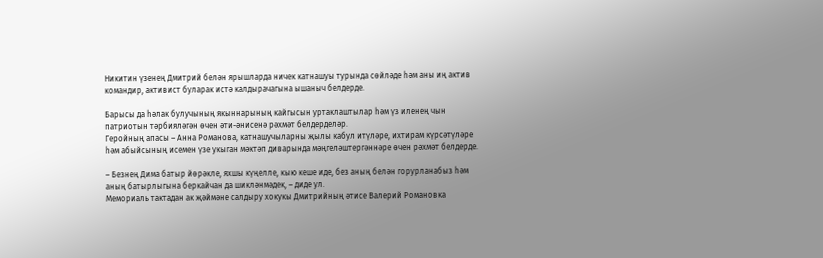Никитин үзенең Дмитрий белән ярышларда ничек катнашуы турында сөйләде һәм аны иң актив командир, активист буларак истә калдырачагына ышаныч белдерде.

Барысы да һәлак булучының якыннарының кайгысын уртаклаштылар һәм үз иленең чын патриотын тәрбияләгән өчен әти-әнисенә рәхмәт белдерделәр.
Геройның апасы – Анна Романова, катнашучыларны җылы кабул итүләре, ихтирам күрсәтүләре һәм абыйсының исемен үзе укыган мәктәп диварында мәңгеләштергәннәре өчен рәхмәт белдерде.

– Безнең Дима батыр йөрәкле, яхшы күңелле, кыю кеше иде, без аның белән горурланабыз һәм аның батырлыгына беркайчан да шикләнмәдек, – диде ул.
Мемориаль тактадан ак җәймәне салдыру хокукы Дмитрийның әтисе Валерий Романовка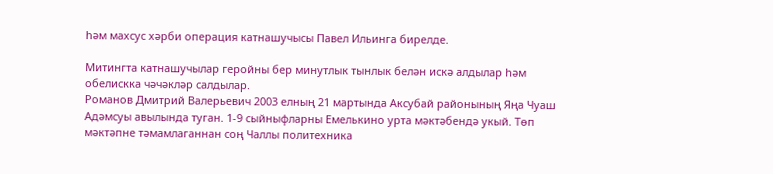һәм махсус хәрби операция катнашучысы Павел Ильинга бирелде.

Митингта катнашучылар геройны бер минутлык тынлык белән искә алдылар һәм обелискка чәчәкләр салдылар.
Романов Дмитрий Валерьевич 2003 елның 21 мартында Аксубай районының Яңа Чуаш Адәмсуы авылында туган. 1-9 сыйныфларны Емелькино урта мәктәбендә укый. Төп мәктәпне тәмамлаганнан соң Чаллы политехника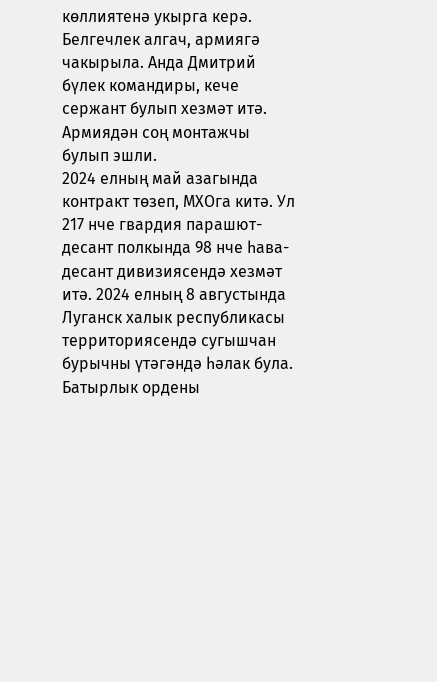көллиятенә укырга керә. Белгечлек алгач, армиягә чакырыла. Анда Дмитрий бүлек командиры, кече сержант булып хезмәт итә. Армиядән соң монтажчы булып эшли.
2024 елның май азагында контракт төзеп, МХОга китә. Ул 217 нче гвардия парашют-десант полкында 98 нче һава-десант дивизиясендә хезмәт итә. 2024 елның 8 августында Луганск халык республикасы территориясендә сугышчан бурычны үтәгәндә һәлак була. Батырлык ордены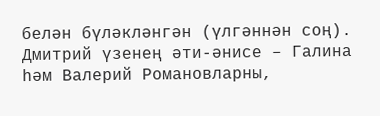белән бүләкләнгән (үлгәннән соң).
Дмитрий үзенең әти-әнисе – Галина һәм Валерий Романовларны,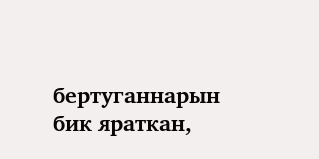бертуганнарын бик яраткан,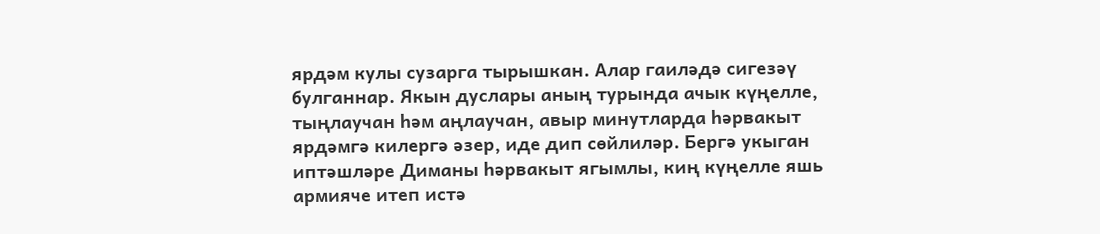ярдәм кулы сузарга тырышкан. Алар гаиләдә сигезәү булганнар. Якын дуслары аның турында ачык күңелле, тыңлаучан һәм аңлаучан, авыр минутларда һәрвакыт ярдәмгә килергә әзер, иде дип сөйлиләр. Бергә укыган иптәшләре Диманы һәрвакыт ягымлы, киң күңелле яшь армияче итеп истә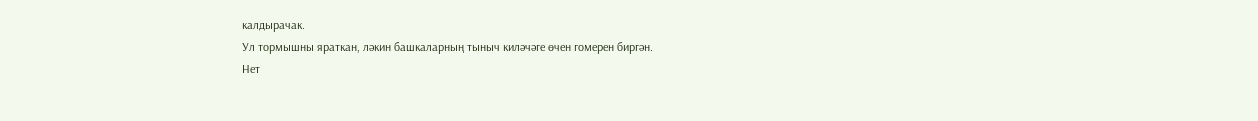калдырачак.
Ул тормышны яраткан, ләкин башкаларның тыныч киләчәге өчен гомерен биргән.
Нет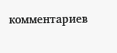комментариев